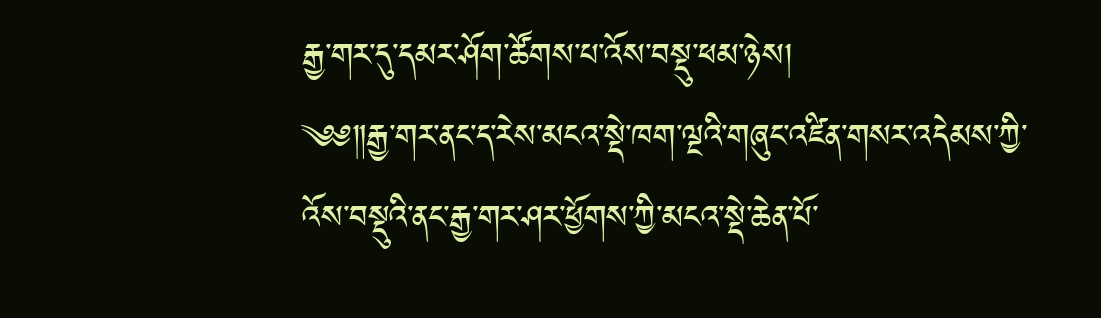རྒྱ་གར་དུ་དམར་ཤོག་ཚོགས་པ་འོས་བསྡུ་ཕམ་ཉེས།
༄༅༎རྒྱ་གར་ནང་ད་རེས་མངའ་སྡེ་ཁག་ལྔའི་གཞུང་འཛིན་གསར་འདེམས་ཀྱི་འོས་བསྡུའི་ནང་རྒྱ་གར་ཤར་ཕྱོགས་ཀྱི་མངའ་སྡེ་ཆེན་པོ་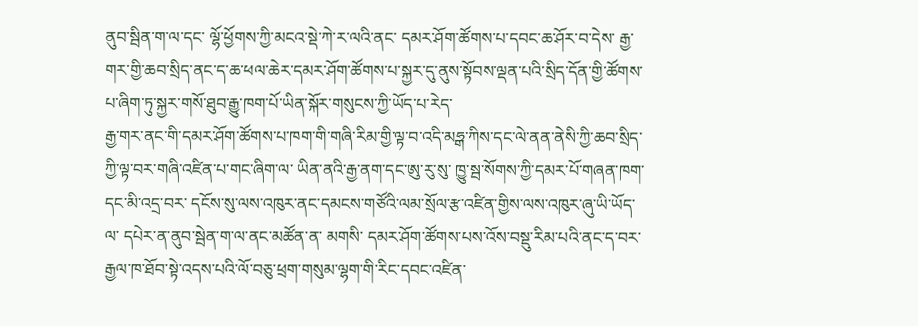ནུབ་སྦིན་ག་ལ་དང་ ལྷོ་ཕྱོགས་ཀྱི་མངའ་སྡེ་ཀེ་ར་ལའི་ནང་ དམར་ཤོག་ཚོགས་པ་དབང་ཆ་ཤོར་བ་དེས་ རྒྱ་གར་གྱི་ཆབ་སྲིད་ནང་ད་ཆ་ཕལ་ཆེར་དམར་ཤོག་ཚོགས་པ་སྐྱར་དུ་ནུས་སྟོབས་ལྡན་པའི་སྲིད་དོན་གྱི་ཚོགས་པ་ཞིག་ཏུ་སྐྱར་གསོ་ཐུབ་རྒྱུ་ཁག་པོ་ཡིན་སྐོར་གསུངས་ཀྱི་ཡོད་པ་རེད་
རྒྱ་གར་ནང་གི་དམར་ཤོག་ཚོགས་པ་ཁག་གི་གཞི་རིམ་གྱི་ལྟ་བ་འདི་མཧྒ་ཀིས་དང་ལེ་ནན་ནེསི་ཀྱི་ཆབ་སྲིད་ཀྱི་ལྟ་བར་གཞི་འཛིན་པ་གང་ཞིག་ལ་ ཡིན་ནའི་རྒྱ་ནག་དང་ཨུ་རུ་སུ་ ཁྱུ་སྦ་སོགས་ཀྱི་དམར་པོ་གཞན་ཁག་དང་མི་འདྲ་བར་ དངོས་སུ་ལས་འཁུར་ནང་དམངས་གཙོའི་ལམ་སྲོལ་རྩ་འཛིན་གྱིས་ལས་འཁུར་ཞུ་ཡི་ཡོད་ལ་ དཔེར་ན་ནུབ་སྦེན་ག་ལ་ནང་མཚོན་ན་ མགསི་ དམར་ཤོག་ཚོགས་པས་འོས་བསྡུ་རིམ་པའི་ནང་ད་བར་རྒྱལ་ཁ་ཐོབ་སྟེ་འདས་པའི་ལོ་བཅུ་ཕྲག་གསུམ་ལྷག་གི་རིང་དབང་འཛིན་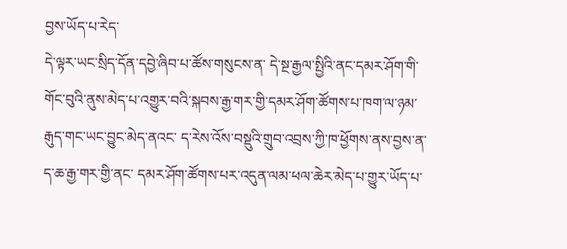བྱས་ཡོད་པ་རེད་
དེ་ལྟར་ཡང་སྲིད་དོན་དབྱེ་ཞིབ་པ་ཚོས་གསུངས་ན་ དེ་སྔ་རྒྱལ་སྤྱིའི་ནང་དམར་ཤོག་གི་གོང་བུའི་ནུས་མེད་པ་འགྱུར་བའི་སྐབས་རྒྱ་གར་གྱི་དམར་ཤོག་ཚོགས་པ་ཁག་ལ་ཉམ་རྒུད་གང་ཡང་བྱུང་མེད་ནའང་ ད་རེས་འོས་བསྡུའི་གྲུབ་འབྲས་ཀྱི་ཁ་ཕྱོགས་ནས་བྱས་ན་ ད་ཆ་རྒྱ་གར་གྱི་ནང་ དམར་ཤོག་ཚོགས་པར་འདུན་ལམ་ཕལ་ཆེར་མེད་པ་གྱུར་ཡོད་པ་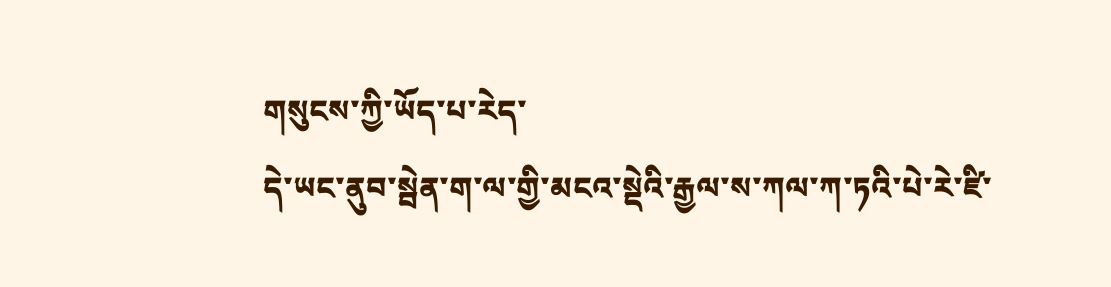གསུངས་ཀྱི་ཡོད་པ་རེད་
དེ་ཡང་ནུབ་སྦེན་ག་ལ་གྱི་མངའ་སྡེའི་རྒྱལ་ས་ཀལ་ཀ་ཏའི་པེ་རེ་ཛི་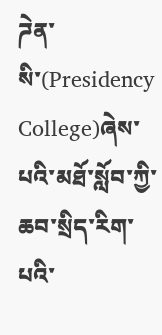ཌེན་སི་(Presidency College)ཞེས་པའི་མཐོ་སློབ་ཀྱི་ཆབ་སྲིད་རིག་པའི་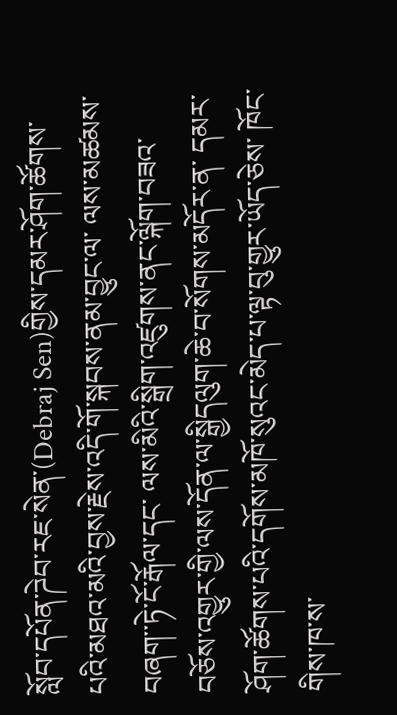སློབ་དཔོན་ཌེབ་རཇ་སེན་(Debraj Sen)གྱིས་དམར་ཤོག་ཚོགས་པའི་མཐའ་མའི་བྱས་རྗེས་འདི་གོ་སྐབས་ནམ་བྱུང་ལ་ ལས་མཚམས་བཞག་་ཏེ་ངོ་རྒོལ་དང་ ལས་མིའི་སྒྲིག་འཛུགས་ནང་ལྐོག་བཟའ་ བཅོས་འགྱུར་གྱི་ལས་དོན་ལ་སྒྱིདལུག་ཆེ་བ་སོགས་མདོར་ན་ དམར་ཤོག་ཚོགས་པའི་དགོས་མཁོ་སུའང་མེད་པ་ལྟ་བུ་གྱུར་ཡོད་ཅེས་ ཁོང་གིས་ཁ་ས་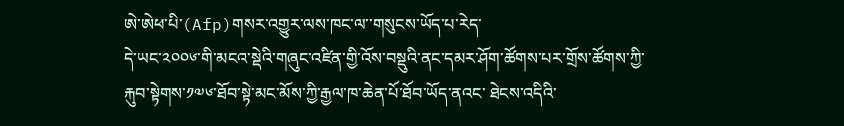ཨེ་ཨེཕ་པི་(Afp)གསར་འགྱུར་ལས་ཁང་ལ་་གསུངས་ཡོད་པ་རེད་
དེ་ཡང་༢༠༠༦་གི་མངའ་སྡེའི་གཞུང་འཛིན་གྱི་འོས་བསྡུའི་ནང་དམར་ཤོག་ཚོགས་པར་གྲོས་ཚོགས་ཀྱི་རྐུབ་སྟེགས་༡༧༦་ཐོབ་སྟེ་མང་མོས་ཀྱི་རྒྱལ་ཁ་ཆེན་པོ་ཐོབ་ཡོད་ནའང་ ཐེངས་འདིའི་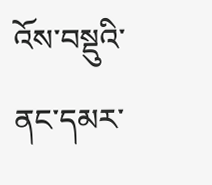འོས་བསྡུའི་ནང་དམར་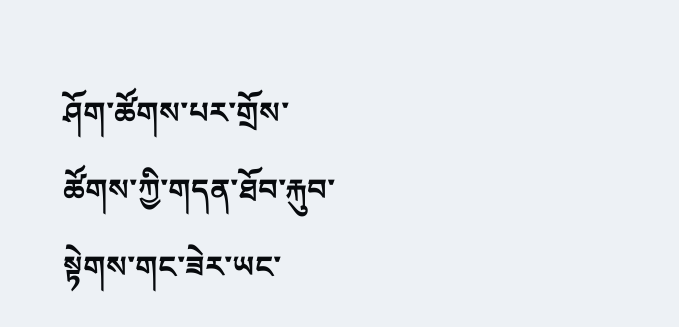ཤོག་ཚོགས་པར་གྲོས་ཚོགས་ཀྱི་གདན་ཐོབ་རྐུབ་སྟེགས་གང་ཟེར་ཡང་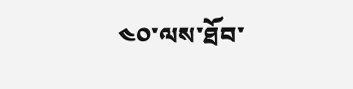༤༠་ལས་ཐོབ་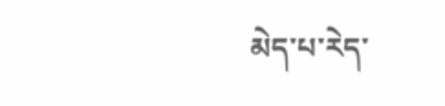མེད་པ་རེད་